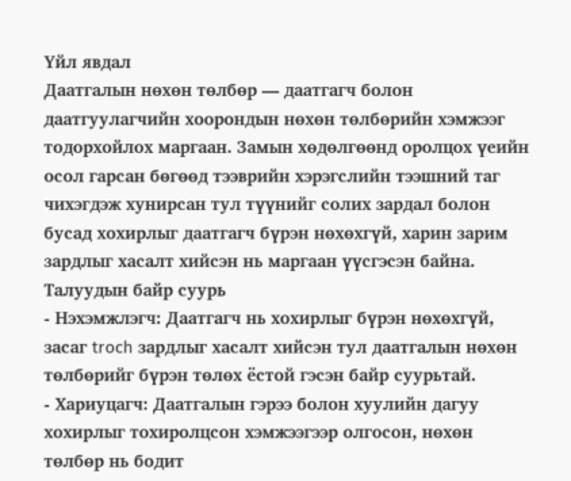Үйл явдал
Даатгалын нөхөн төлбөр — даатгагч болон даатгуулагчийн хоорондын нөхөн төлбөрийн хэмжээг тодорхойлох маргаан. Замын хөдөлгөөнд оролцох үеийн осол гарсан бөгөөд тээврийн хэрэгслийн тээшний таг чихэгдэж хунирсан тул түүнийг солих зардал болон бусад хохирлыг даатгагч бүрэн нөхөхгүй, харин зарим зардлыг хасалт хийсэн нь маргаан үүсгэсэн байна.
Талуудын байр суурь
- Нэхэмжлэгч: Даатгагч нь хохирлыг бүрэн нөхөхгүй, засаг troch зардлыг хасалт хийсэн тул даатгалын нөхөн төлбөрийг бүрэн төлөх ёстой гэсэн байр суурьтай.
- Хариуцагч: Даатгалын гэрээ болон хуулийн дагуу хохирлыг тохиролцсон хэмжээгээр олгосон, нөхөн төлбөр нь бодит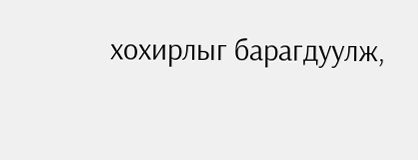хохирлыг барагдуулж,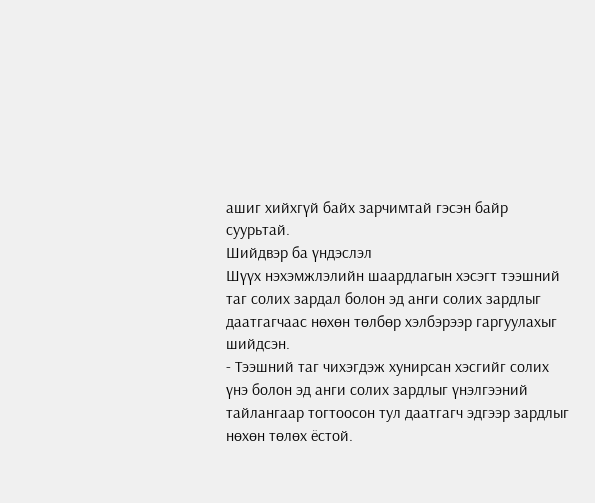ашиг хийхгүй байх зарчимтай гэсэн байр суурьтай.
Шийдвэр ба үндэслэл
Шүүх нэхэмжлэлийн шаардлагын хэсэгт тээшний таг солих зардал болон эд анги солих зардлыг даатгагчаас нөхөн төлбөр хэлбэрээр гаргуулахыг шийдсэн.
- Тээшний таг чихэгдэж хунирсан хэсгийг солих үнэ болон эд анги солих зардлыг үнэлгээний тайлангаар тогтоосон тул даатгагч эдгээр зардлыг нөхөн төлөх ёстой.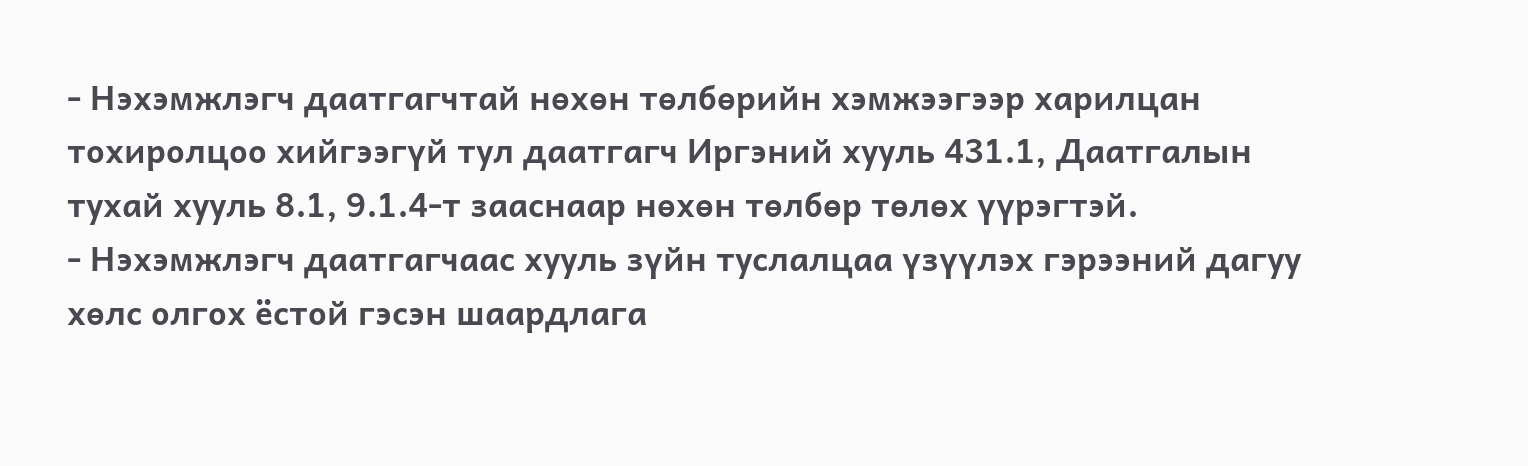- Нэхэмжлэгч даатгагчтай нөхөн төлбөрийн хэмжээгээр харилцан тохиролцоо хийгээгүй тул даатгагч Иргэний хууль 431.1, Даатгалын тухай хууль 8.1, 9.1.4-т зааснаар нөхөн төлбөр төлөх үүрэгтэй.
- Нэхэмжлэгч даатгагчаас хууль зүйн туслалцаа үзүүлэх гэрээний дагуу хөлс олгох ёстой гэсэн шаардлага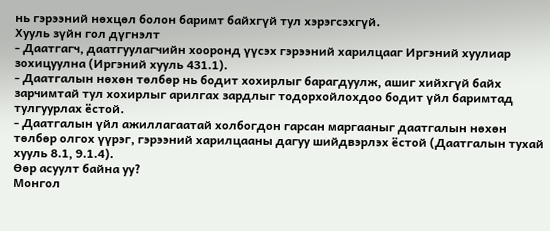нь гэрээний нөхцөл болон баримт байхгүй тул хэрэгсэхгүй.
Хууль зүйн гол дүгнэлт
- Даатгагч, даатгуулагчийн хооронд үүсэх гэрээний харилцааг Иргэний хуулиар зохицуулна (Иргэний хууль 431.1).
- Даатгалын нөхөн төлбөр нь бодит хохирлыг барагдуулж, ашиг хийхгүй байх зарчимтай тул хохирлыг арилгах зардлыг тодорхойлохдоо бодит үйл баримтад тулгуурлах ёстой.
- Даатгалын үйл ажиллагаатай холбогдон гарсан маргааныг даатгалын нөхөн төлбөр олгох үүрэг, гэрээний харилцааны дагуу шийдвэрлэх ёстой (Даатгалын тухай хууль 8.1, 9.1.4).
Өөр асуулт байна уу?
Монгол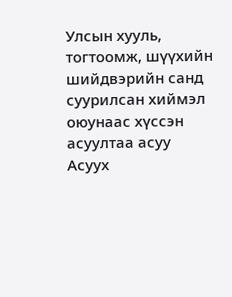Улсын хууль, тогтоомж, шүүхийн шийдвэрийн санд суурилсан хиймэл оюунаас хүссэн асуултаа асуу
Асуух